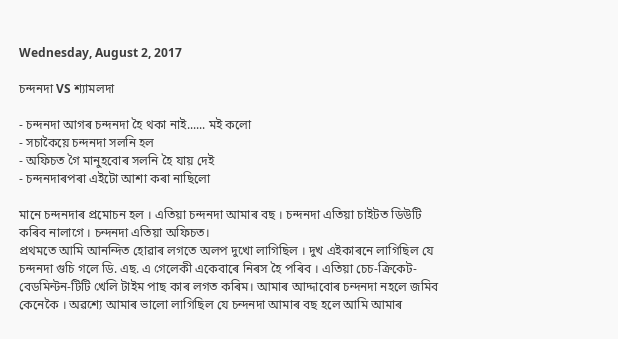Wednesday, August 2, 2017

চন্দনদা VS শ্যামলদা

- চন্দনদা আগৰ চন্দনদা হৈ থকা নাই...... মই কলো
- সচাকৈয়ে চন্দনদা সলনি হল
- অফিচত গৈ মানুহবোৰ সলনি হৈ যায় দেই
- চন্দনদাৰপৰা এইটো আশা কৰা নাছিলো

মানে চন্দনদাৰ প্ৰমোচন হল । এতিয়া চন্দনদা আমাৰ বছ । চন্দনদা এতিয়া চাইটত ডিউটি কৰিব নালাগে । চন্দনদা এতিয়া অফিচত।
প্ৰথমতে আমি আনন্দিত হোৱাৰ লগতে অলপ দুখো লাগিছিল । দুখ এইকাৰনে লাগিছিল যে চন্দনদা গুচি গলে ডি. এছ. এ গেলেকী একেবাৰে নিৰস হৈ পৰিব । এতিয়া চেচ-ক্ৰিকেট-বেডমিন্টন-টিটি খেলি টাইম পাছ কাৰ লগত কৰিম। আমাৰ আদ্দাবোৰ চন্দনদা নহলে জমিব কেনেকৈ । অৱশ্যে আমাৰ ভালো লাগিছিল যে চন্দনদা আমাৰ বছ হলে আমি আমাৰ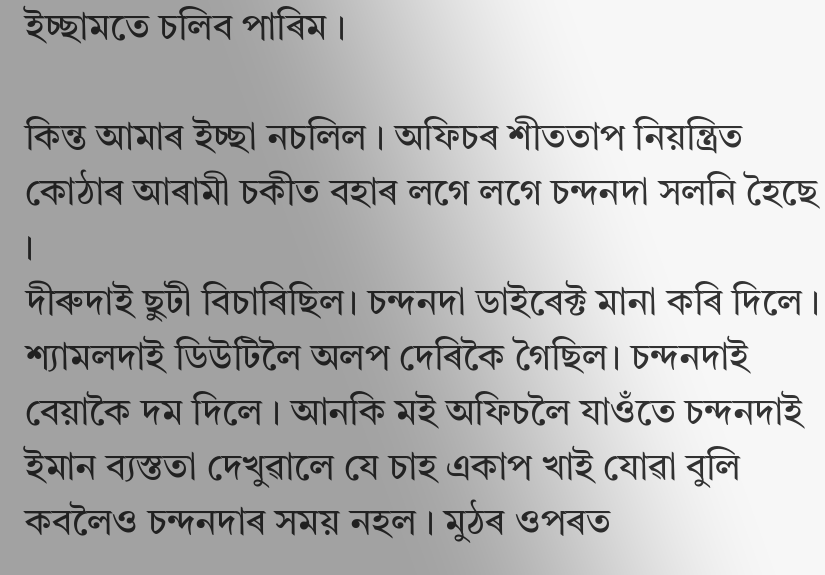ইচ্ছামতে চলিব পাৰিম ।

কিন্ত আমাৰ ইচ্ছা নচলিল । অফিচৰ শীততাপ নিয়ন্ত্ৰিত কোঠাৰ আৰামী চকীত বহাৰ লগে লগে চন্দনদা সলনি হৈছে ।
দীৰুদাই ছুটী বিচাৰিছিল। চন্দনদা ডাইৰেক্ট মানা কৰি দিলে । শ্যামলদাই ডিউটিলৈ অলপ দেৰিকৈ গৈছিল। চন্দনদাই বেয়াকৈ দম দিলে । আনকি মই অফিচলৈ যাওঁতে চন্দনদাই ইমান ব্যস্ততা দেখুৱালে যে চাহ একাপ খাই যোৱা বুলি কবলৈও চন্দনদাৰ সময় নহল । মুঠৰ ওপৰত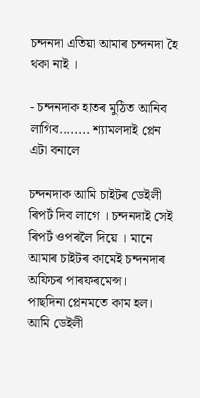চন্দনদা এতিয়া আমাৰ চন্দনদা হৈ থকা নাই ।

- চন্দনদাক হাতৰ মুঠিত আনিব লাগিব........ শ্যামলদাই প্লেন এটা বনালে

চন্দনদাক আমি চাইটৰ ডেইলী ৰিপৰ্ট দিব লাগে । চন্দনদাই সেই ৰিপৰ্ট ওপৰলৈ দিয়ে । মানে আমাৰ চাইটৰ কামেই চন্দনদাৰ অফিচৰ পাৰফৰমেন্স।
পাছদিনা প্লেনমতে কাম হল। আমি ডেইলী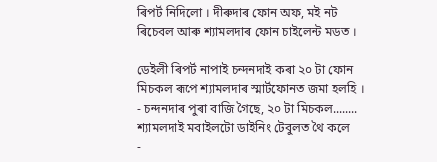ৰিপৰ্ট নিদিলো । দীৰুদাৰ ফোন অফ, মই নট ৰিচেবল আৰু শ্যামলদাৰ ফোন চাইলেন্ট মডত ।

ডেইলী ৰিপৰ্ট নাপাই চন্দনদাই কৰা ২০ টা ফোন মিচকল ৰূপে শ্যামলদাৰ স্মাৰ্টফোনত জমা হলহি ।
- চন্দনদাৰ পুৰা বাজি গৈছে, ২০ টা মিচকল........ শ্যামলদাই মবাইলটো ডাইনিং টেবুলত থৈ কলে
-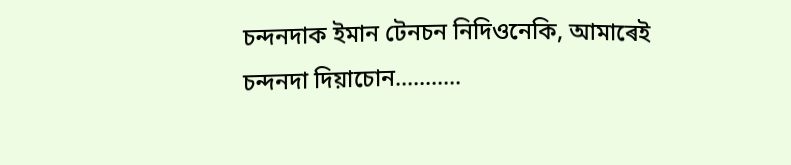চন্দনদাক ইমান টেনচন নিদিওনেকি, আমাৰেই চন্দনদা দিয়াচোন...........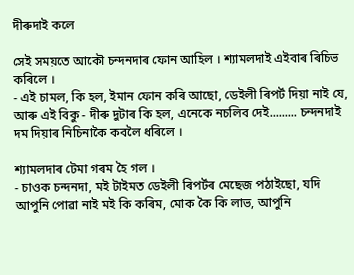দীৰুদাই কলে

সেই সময়তে আকৌ চন্দনদাৰ ফোন আহিল । শ্যামলদাই এইবাৰ ৰিচিভ কৰিলে ।
- এই চামল, কি হল, ইমান ফোন কৰি আছো, ডেইলী ৰিপৰ্ট দিয়া নাই যে, আৰু এই বিকু - দীৰু দুটাৰ কি হল, এনেকে নচলিব দেই......... চন্দনদাই দম দিয়াৰ নিচিনাকৈ কবলৈ ধৰিলে ।

শ্যামলদাৰ টেমা গৰম হৈ গল ।
- চাওক চন্দনদা, মই টাইমত ডেইলী ৰিপৰ্টৰ মেছেজ পঠাইছো, যদি আপুনি পোৱা নাই মই কি কৰিম, মোক কৈ কি লাভ, আপুনি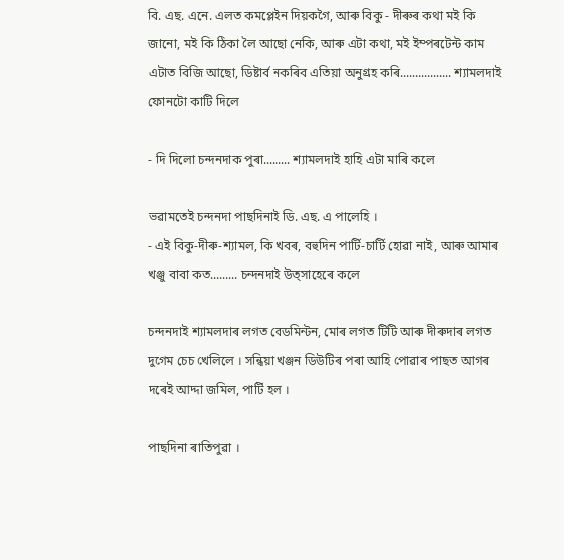বি. এছ. এনে. এলত কমপ্লেইন দিয়কগৈ, আৰু বিকু - দীৰুৰ কথা মই কি জানো, মই কি ঠিকা লৈ আছো নেকি, আৰু এটা কথা, মই ইম্পৰটেন্ট কাম এটাত বিজি আছো, ডিষ্টাৰ্ব নকৰিব এতিয়া অনুগ্ৰহ কৰি................. শ্যামলদাই ফোনটো কাটি দিলে

- দি দিলো চন্দনদাক পুৰা......... শ্যামলদাই হাহি এটা মাৰি কলে

ভৱামতেই চন্দনদা পাছদিনাই ডি. এছ. এ পালেহি ।
- এই বিকু-দীৰু-শ্যামল, কি খবৰ, বহুদিন পাৰ্টি-চাৰ্টি হোৱা নাই, আৰু আমাৰ খঞ্জু বাবা কত......... চন্দনদাই উত্সাহেৰে কলে

চন্দনদাই শ্যামলদাৰ লগত বেডমিন্টন, মোৰ লগত টিটি আৰু দীৰুদাৰ লগত দুগেম চেচ খেলিলে । সন্ধিয়া খঞ্জন ডিউটিৰ পৰা আহি পোৱাৰ পাছত আগৰ দৰেই আদ্দা জমিল, পাৰ্টি হল ।

পাছদিনা ৰাতিপুৱা ।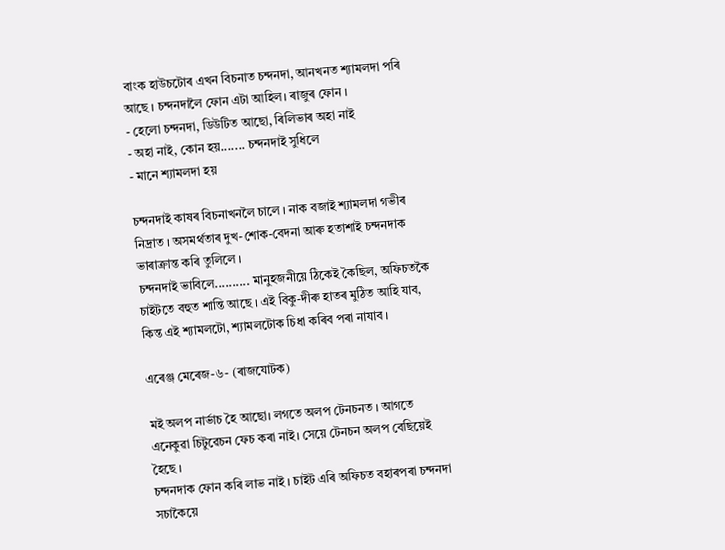বাংক হাউচটোৰ এখন বিচনাত চন্দনদা, আনখনত শ্যামলদা পৰি আছে । চন্দনদালৈ ফোন এটা আহিল। ৰাজুৰ ফোন ।
- হেলো চন্দনদা, ডিউটিত আছো, ৰিলিভাৰ অহা নাই
- অহা নাই, কোন হয়....... চন্দনদাই সুধিলে
- মানে শ্যামলদা হয়

চন্দনদাই কাষৰ বিচনাখনলৈ চালে । নাক বজাই শ্যামলদা গভীৰ নিদ্ৰাত । অসমৰ্থতাৰ দুখ-শোক-বেদনা আৰু হতাশাই চন্দনদাক ভাৰাক্ৰান্ত কৰি তুলিলে ।
চন্দনদাই ভাবিলে.......... মানুহজনীয়ে ঠিকেই কৈছিল, অফিচতকৈ চাইটতে বহুত শান্তি আছে । এই বিকু-দীৰু হাতৰ মুঠিত আহি যাব, কিন্ত এই শ্যামলটো, শ্যামলটোক চিধা কৰিব পৰা নাযাব ।

এৰেঞ্জ মেৰেজ-৬- (ৰাজযোটক)

মই অলপ নাৰ্ভাচ হৈ আছো। লগতে অলপ টেনচনত । আগতে এনেকুৱা চিটুৱেচন ফেচ কৰা নাই। সেয়ে টেনচন অলপ বেছিয়েই হৈছে ।
চন্দনদাক ফোন কৰি লাভ নাই । চাইট এৰি অফিচত বহাৰপৰা চন্দনদা সচাকৈয়ে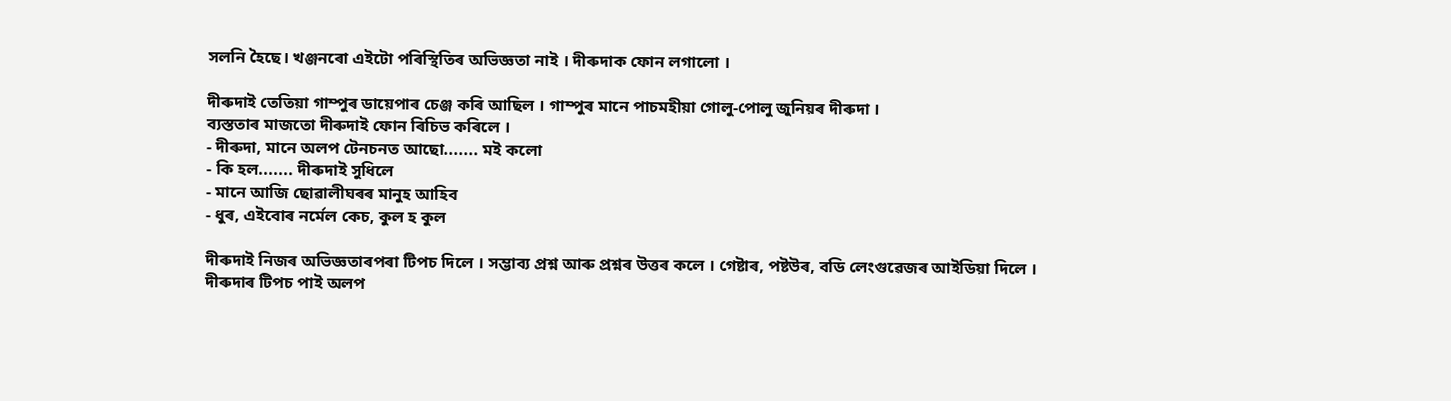সলনি হৈছে। খঞ্জনৰো এইটো পৰিস্থিতিৰ অভিজ্ঞতা নাই । দীৰুদাক ফোন লগালো ।

দীৰুদাই তেতিয়া গাম্পুৰ ডায়েপাৰ চেঞ্জ কৰি আছিল । গাম্পুৰ মানে পাচমহীয়া গোলু-পোলু জুনিয়ৰ দীৰুদা ।
ব্যস্ততাৰ মাজতো দীৰুদাই ফোন ৰিচিভ কৰিলে ।
- দীৰুদা, মানে অলপ টেনচনত আছো....... মই কলো
- কি হল....... দীৰুদাই সুধিলে
- মানে আজি ছোৱালীঘৰৰ মানুহ আহিব
- ধুৰ, এইবোৰ নৰ্মেল কেচ, কুল হ কুল

দীৰুদাই নিজৰ অভিজ্ঞতাৰপৰা টিপচ দিলে । সম্ভাব্য প্ৰশ্ন আৰু প্ৰশ্নৰ উত্তৰ কলে । গেষ্টাৰ, পষ্টউৰ, বডি লেংগুৱেজৰ আইডিয়া দিলে ।
দীৰুদাৰ টিপচ পাই অলপ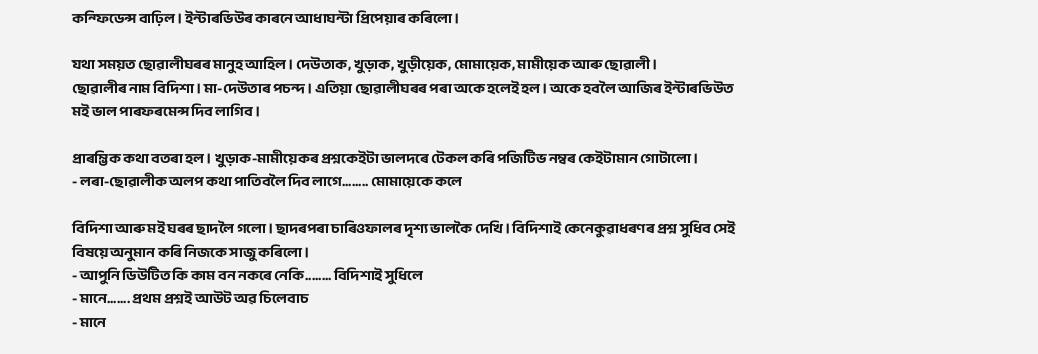কন্ফিডেন্স বাঢ়িল । ইন্টাৰভিউৰ কাৰনে আধাঘন্টা প্ৰিপেয়াৰ কৰিলো ।

যথা সময়ত ছোৱালীঘৰৰ মানুহ আহিল । দেউতাক, খুড়াক, খুড়ীয়েক, মোমায়েক, মামীয়েক আৰু ছোৱালী ।
ছোৱালীৰ নাম বিদিশা । মা-দেউতাৰ পচন্দ। এতিয়া ছোৱালীঘৰৰ পৰা অকে হলেই হল । অকে হবলৈ আজিৰ ইন্টাৰভিউত মই ভাল পাৰফৰমেন্স দিব লাগিব ।

প্ৰাৰম্ভিক কথা বতৰা হল । খুড়াক-মামীয়েকৰ প্ৰশ্নকেইটা ভালদৰে টেকল কৰি পজিটিভ নম্বৰ কেইটামান গোটালো ।
- লৰা-ছোৱালীক অলপ কথা পাতিবলৈ দিব লাগে........ মোমায়েকে কলে

বিদিশা আৰু মই ঘৰৰ ছাদলৈ গলো । ছাদৰপৰা চাৰিওফালৰ দৃশ্য ভালকৈ দেখি । বিদিশাই কেনেকুৱাধৰণৰ প্ৰশ্ন সুধিব সেই বিষয়ে অনুমান কৰি নিজকে সাজু কৰিলো ।
- আপুনি ডিউটিত কি কাম বন নকৰে নেকি........ বিদিশাই সুধিলে
- মানে....... প্ৰথম প্ৰশ্নই আউট অৱ চিলেবাচ
- মানে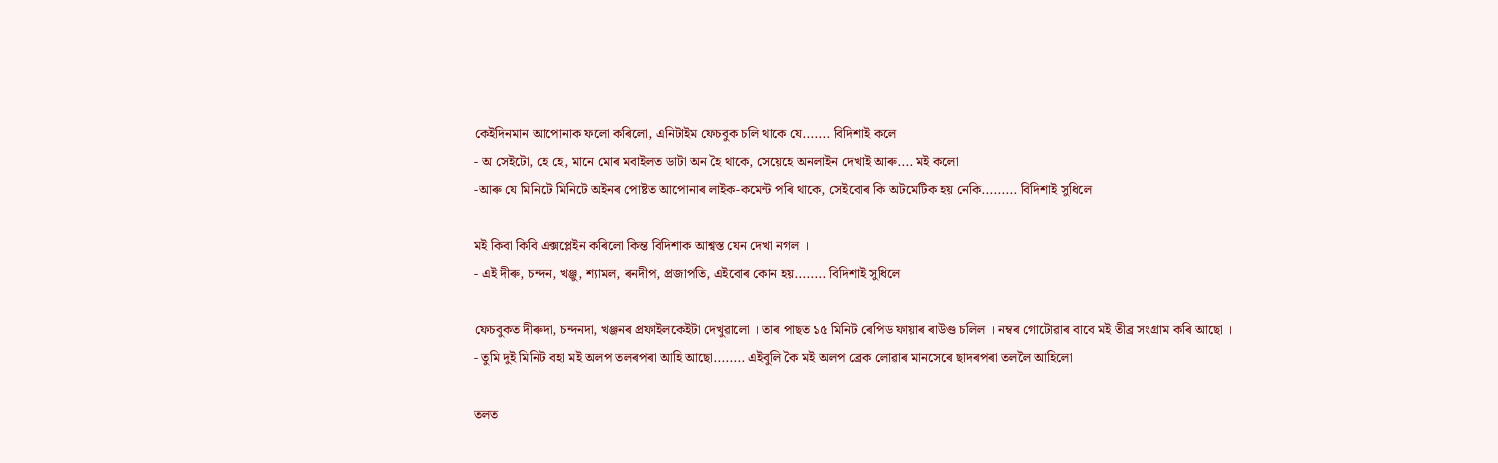কেইদিনমান আপোনাক ফলো কৰিলো, এনিটাইম ফেচবুক চলি থাকে যে....... বিদিশাই কলে
- অ সেইটো, হে হে, মানে মোৰ মবাইলত ডাটা অন হৈ থাকে, সেয়েহে অনলাইন দেখাই আৰু.... মই কলো
-আৰু যে মিনিটে মিনিটে অইনৰ পোষ্টত আপোনাৰ লাইক-কমেন্ট পৰি থাকে, সেইবোৰ কি অটমেটিক হয় নেকি......... বিদিশাই সুধিলে

মই কিবা কিবি এক্সপ্লেইন কৰিলো কিন্ত বিদিশাক আশ্বস্ত যেন দেখা নগল ।
- এই দীৰু, চন্দন, খঞ্জু, শ্যামল, ৰনদীপ, প্ৰজাপতি, এইবোৰ কোন হয়........ বিদিশাই সুধিলে

ফেচবুকত দীৰুদা, চন্দনদা, খঞ্জনৰ প্ৰফাইলকেইটা দেখুৱালো । তাৰ পাছত ১৫ মিনিট ৰেপিড ফায়াৰ ৰাউণ্ড চলিল । নম্বৰ গোটোৱাৰ বাবে মই তীব্ৰ সংগ্ৰাম কৰি আছো ।
- তুমি দুই মিনিট বহা মই অলপ তলৰপৰা আহি আছো........ এইবুলি কৈ মই অলপ ব্ৰেক লোৱাৰ মানসেৰে ছাদৰপৰা তললৈ আহিলো

তলত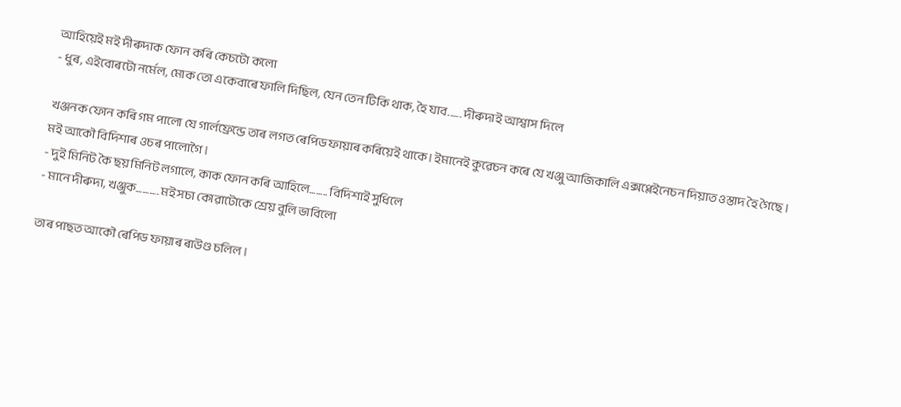আহিয়েই মই দীৰুদাক ফোন কৰি কেচটো কলো
- ধুৰ, এইবোৰটো নৰ্মেল, মোক তো একেবাৰে ফালি দিছিল, যেন তেন টিকি থাক, হৈ যাব...... দীৰুদাই আশ্বাস দিলে

খঞ্জনক ফোন কৰি গম পালো যে গাৰ্লফ্ৰেন্ডে তাৰ লগত ৰেপিড ফায়াৰ কৰিয়েই থাকে। ইমানেই কুৱেচন কৰে যে খঞ্জু আজিকালি এক্সপ্লেইনেচন দিয়াত ওস্তাদ হৈ গৈছে ।
মই আকৌ বিদিশাৰ ওচৰ পালোগৈ ।
- দুই মিনিট কৈ ছয় মিনিট লগালে, কাক ফোন কৰি আহিলে........ বিদিশাই সুধিলে
- মানে দীৰুদা, খঞ্জুক.......... মই সচা কোৱাটোকে শ্ৰেয় বুলি ভাবিলো

তাৰ পাছত আকৌ ৰেপিড ফায়াৰ ৰাউণ্ড চলিল ।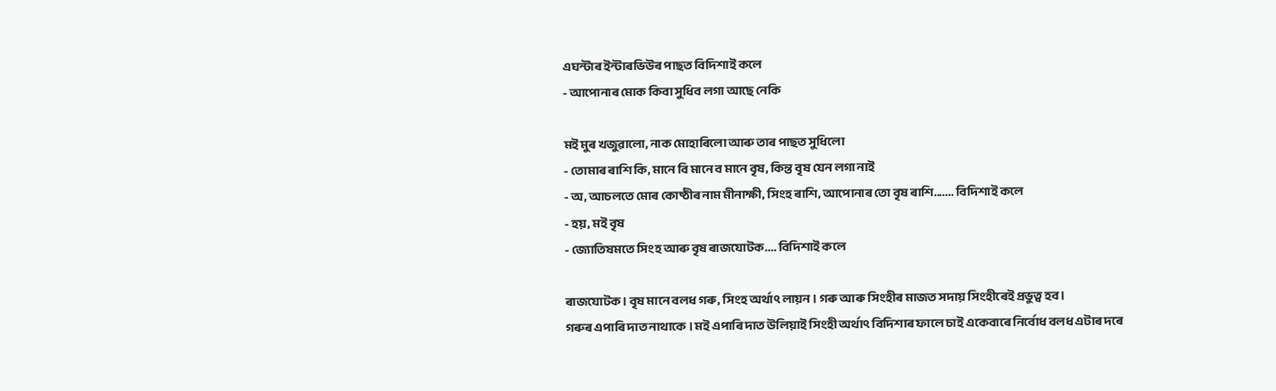এঘন্টাৰ ইন্টাৰভিউৰ পাছত বিদিশাই কলে
- আপোনাৰ মোক কিবা সুধিব লগা আছে নেকি

মই মুৰ খজুৱালো, নাক মোহাৰিলো আৰু তাৰ পাছত সুধিলো
- তোমাৰ ৰাশি কি, মানে বি মানে ব মানে বৃষ, কিন্ত বৃষ যেন লগা নাই
- অ, আচলতে মোৰ কোষ্ঠীৰ নাম মীনাক্ষী, সিংহ ৰাশি, আপোনাৰ তো বৃষ ৰাশি....... বিদিশাই কলে
- হয়, মই বৃষ
- জ্যোতিষমতে সিংহ আৰু বৃষ ৰাজযোটক.... বিদিশাই কলে

ৰাজযোটক । বৃষ মানে বলধ গৰু, সিংহ অৰ্থাৎ লায়ন । গৰু আৰু সিংহীৰ মাজত সদায় সিংহীৰেই প্ৰভুত্ব হব ।
গৰুৰ এপাৰি দাত নাথাকে । মই এপাৰি দাত উলিয়াই সিংহী অৰ্থাৎ বিদিশাৰ ফালে চাই একেবাৰে নিৰ্বোধ বলধ এটাৰ দৰে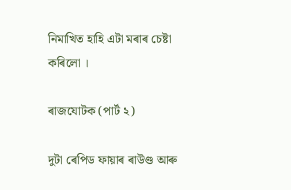নিমাখিত হাহি এটা মৰাৰ চেষ্টা কৰিলো ।

ৰাজযোটক (পাৰ্ট ২)

দুটা ৰেপিড ফায়াৰ ৰাউণ্ড আৰু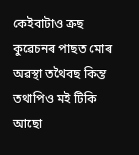কেইবাটাও ক্ৰছ কুৱেচনৰ পাছত মোৰ অৱস্থা তথৈবছ কিন্ত তথাপিও মই টিকি আছো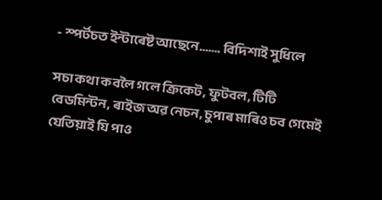- স্পৰ্টচত ইন্টাৰেষ্ট আছেনে....... বিদিশাই সুধিলে

সচা কথা কবলৈ গলে ক্ৰিকেট, ফুটবল, টিটি বেডমিন্টন, ৰাইজ অৱ নেচন, চুপাৰ মাৰিও চব গেমেই যেতিয়াই যি পাও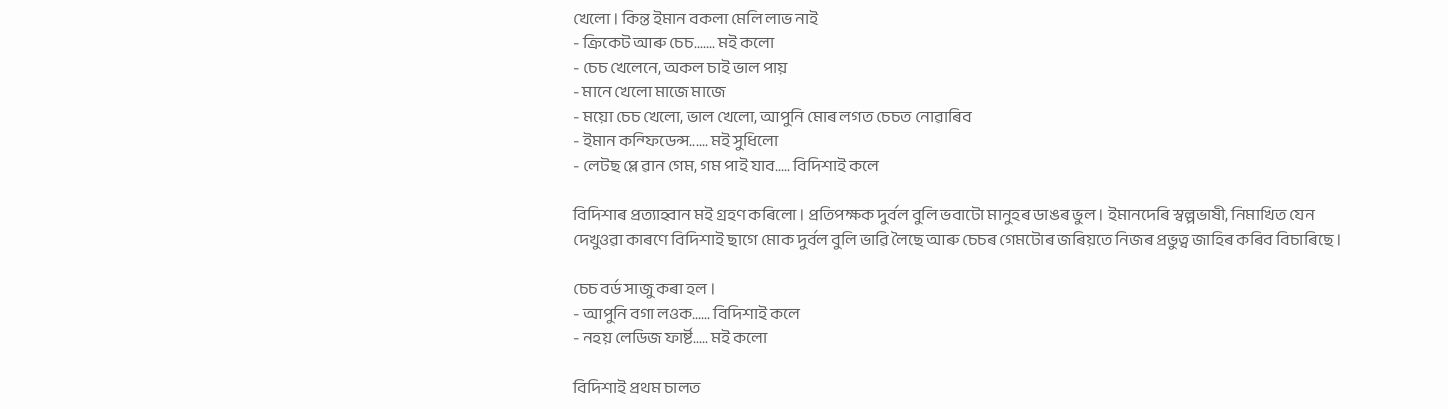খেলো । কিন্ত ইমান বকলা মেলি লাভ নাই
- ক্ৰিকেট আৰু চেচ....... মই কলো
- চেচ খেলেনে, অকল চাই ভাল পায়
- মানে খেলো মাজে মাজে
- ময়ো চেচ খেলো, ভাল খেলো, আপুনি মোৰ লগত চেচত নোৱাৰিব
- ইমান কন্ফিডেন্স...... মই সুধিলো
- লেটছ প্লে ৱান গেম, গম পাই যাব..... বিদিশাই কলে

বিদিশাৰ প্ৰত্যাহ্বান মই গ্ৰহণ কৰিলো । প্ৰতিপক্ষক দুৰ্বল বুলি ভবাটো মানুহৰ ডাঙৰ ভুল । ইমানদেৰি স্বল্পভাষী, নিমাখিত যেন দেখুওৱা কাৰণে বিদিশাই ছাগে মোক দুৰ্বল বুলি ভাৱি লৈছে আৰু চেচৰ গেমটোৰ জৰিয়তে নিজৰ প্ৰভুত্ব জাহিৰ কৰিব বিচাৰিছে ।

চেচ বৰ্ড সাজু কৰা হল ।
- আপুনি বগা লওক...... বিদিশাই কলে
- নহয় লেডিজ ফাৰ্ষ্ট..... মই কলো

বিদিশাই প্ৰথম চালত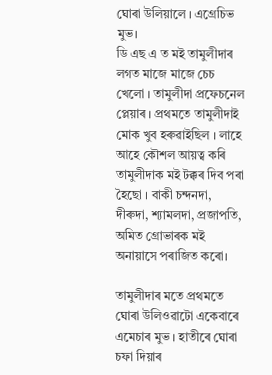ঘোৰা উলিয়ালে । এগ্ৰেচিভ মুভ।
ডি এছ এ ত মই তামুলীদাৰ লগত মাজে মাজে চেচ খেলো । তামুলীদা প্ৰফেচনেল প্লেয়াৰ । প্ৰথমতে তামুলীদাই মোক খুব হৰুৱাইছিল । লাহে আহে কৌশল আয়ত্ব কৰি তামুলীদাক মই টক্কৰ দিব পৰা হৈছো । বাকী চন্দনদা, দীৰুদা, শ্যামলদা, প্ৰজাপতি, অমিত গ্ৰোভাৰক মই অনায়াসে পৰাজিত কৰো।

তামুলীদাৰ মতে প্ৰথমতে ঘোৰা উলিওৱাটো একেবাৰে এমেচাৰ মুভ । হাতীৰে ঘোৰা চফা দিয়াৰ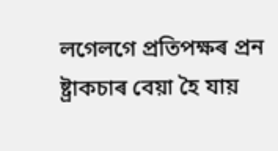লগেলগে প্ৰতিপক্ষৰ প্ৰন ষ্ট্ৰাকচাৰ বেয়া হৈ যায়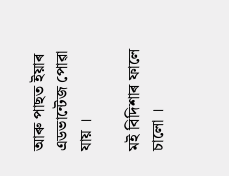আৰু পাছত ইয়াৰ এডভান্টেজ পোৱা যায় ।

মই বিদিশাৰ ফালে চালো ।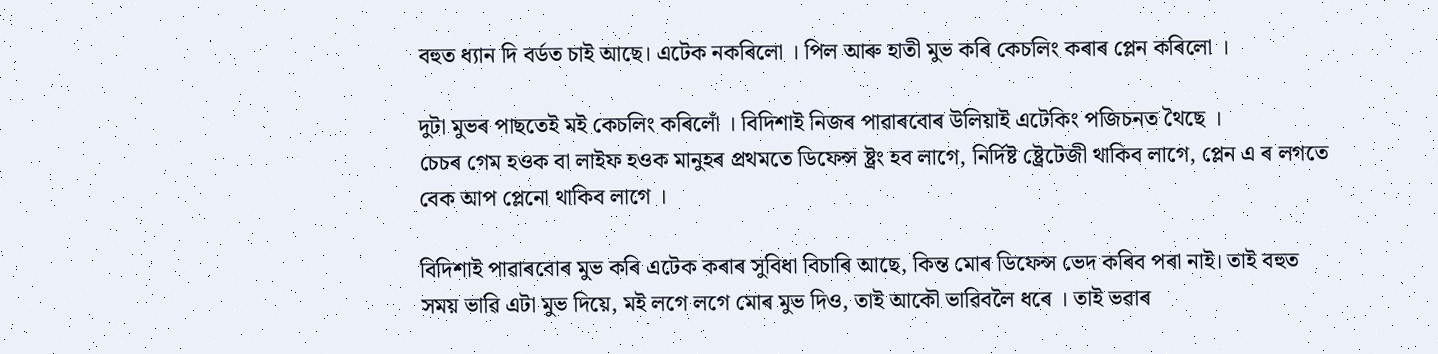বহুত ধ্যান দি বৰ্ডত চাই আছে। এটেক নকৰিলো । পিল আৰু হাতী মুভ কৰি কেচলিং কৰাৰ প্লেন কৰিলো ।

দুটা মুভৰ পাছতেই মই কেচলিং কৰিলোঁ । বিদিশাই নিজৰ পাৱাৰবোৰ উলিয়াই এটেকিং পজিচনত থৈছে ।
চেচৰ গেম হওক বা লাইফ হওক মানুহৰ প্ৰথমতে ডিফেন্স ষ্ট্ৰং হব লাগে, নিৰ্দিষ্ট ষ্ট্ৰেটেজী থাকিব লাগে, প্লেন এ ৰ লগতে বেক আপ প্লেনো থাকিব লাগে ।

বিদিশাই পাৱাৰবোৰ মুভ কৰি এটেক কৰাৰ সুবিধা বিচাৰি আছে, কিন্ত মোৰ ডিফেন্স ভেদ কৰিব পৰা নাই। তাই বহুত সময় ভাৱি এটা মুভ দিয়ে, মই লগে লগে মোৰ মুভ দিও, তাই আকৌ ভাৱিবলৈ ধৰে । তাই ভৱাৰ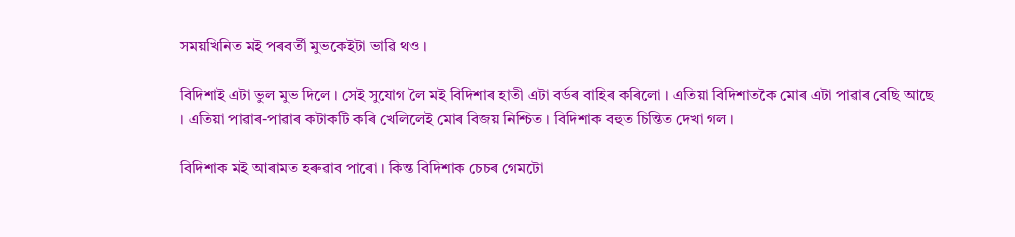সময়খিনিত মই পৰবৰ্তী মুভকেইটা ভাৱি থও ।

বিদিশাই এটা ভুল মুভ দিলে । সেই সুযোগ লৈ মই বিদিশাৰ হাতী এটা বৰ্ডৰ বাহিৰ কৰিলো । এতিয়া বিদিশাতকৈ মোৰ এটা পাৱাৰ বেছি আছে । এতিয়া পাৱাৰ-পাৱাৰ কটাকটি কৰি খেলিলেই মোৰ বিজয় নিশ্চিত । বিদিশাক বহুত চিন্তিত দেখা গল ।

বিদিশাক মই আৰামত হৰুৱাব পাৰো । কিন্ত বিদিশাক চেচৰ গেমটো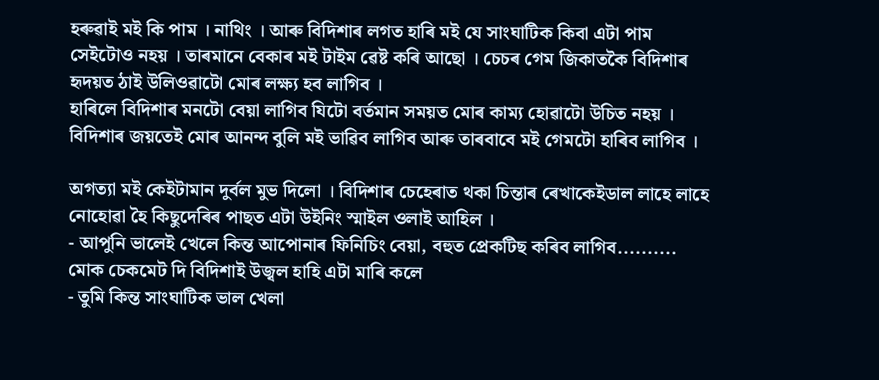হৰুৱাই মই কি পাম । নাথিং । আৰু বিদিশাৰ লগত হাৰি মই যে সাংঘাটিক কিবা এটা পাম সেইটোও নহয় । তাৰমানে বেকাৰ মই টাইম ৱেষ্ট কৰি আছো । চেচৰ গেম জিকাতকৈ বিদিশাৰ হৃদয়ত ঠাই উলিওৱাটো মোৰ লক্ষ্য হব লাগিব ।
হাৰিলে বিদিশাৰ মনটো বেয়া লাগিব যিটো বৰ্তমান সময়ত মোৰ কাম্য হোৱাটো উচিত নহয় । বিদিশাৰ জয়তেই মোৰ আনন্দ বুলি মই ভাৱিব লাগিব আৰু তাৰবাবে মই গেমটো হাৰিব লাগিব ।

অগত্যা মই কেইটামান দুৰ্বল মুভ দিলো । বিদিশাৰ চেহেৰাত থকা চিন্তাৰ ৰেখাকেইডাল লাহে লাহে নোহোৱা হৈ কিছুদেৰিৰ পাছত এটা উইনিং স্মাইল ওলাই আহিল ।
- আপুনি ভালেই খেলে কিন্ত আপোনাৰ ফিনিচিং বেয়া, বহুত প্ৰেকটিছ কৰিব লাগিব.......... মোক চেকমেট দি বিদিশাই উজ্বল হাহি এটা মাৰি কলে
- তুমি কিন্ত সাংঘাটিক ভাল খেলা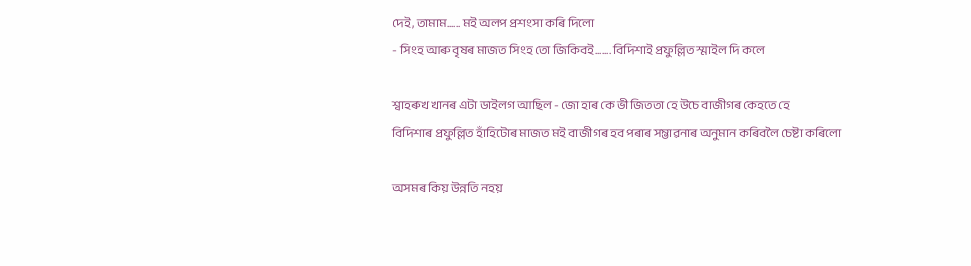দেই, তামাম...... মই অলপ প্ৰশংসা কৰি দিলো
- সিংহ আৰু বৃষৰ মাজত সিংহ তো জিকিবই....... বিদিশাই প্ৰফুল্লিত স্মাইল দি কলে

শ্বাহৰুখ খানৰ এটা ডাইলগ আছিল - জো হাৰ কে ভী জিততা হে উচে বাজীগৰ কেহতে হে
বিদিশাৰ প্ৰফুল্লিত হাঁহিটোৰ মাজত মই বাজীগৰ হব পৰাৰ সম্ভাৱনাৰ অনুমান কৰিবলৈ চেষ্টা কৰিলো

অসমৰ কিয় উন্নতি নহয়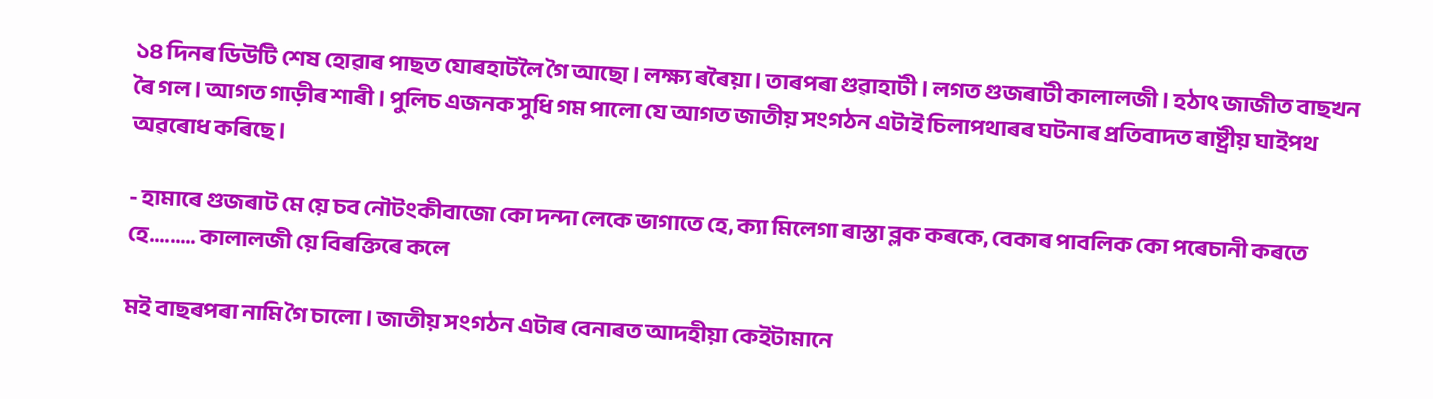১৪ দিনৰ ডিউটি শেষ হোৱাৰ পাছত যোৰহাটলৈ গৈ আছো । লক্ষ্য ৰৰৈয়া । তাৰপৰা গুৱাহাটী । লগত গুজৰাটী কালালজী । হঠাৎ জাজীত বাছখন ৰৈ গল । আগত গাড়ীৰ শাৰী । পুলিচ এজনক সুধি গম পালো যে আগত জাতীয় সংগঠন এটাই চিলাপথাৰৰ ঘটনাৰ প্ৰতিবাদত ৰাষ্ট্ৰীয় ঘাইপথ অৱৰোধ কৰিছে ।

- হামাৰে গুজৰাট মে য়ে চব নৌটংকীবাজো কো দন্দা লেকে ভাগাতে হে, ক্যা মিলেগা ৰাস্তা ব্লক কৰকে, বেকাৰ পাবলিক কো পৰেচানী কৰতে হে......... কালালজী য়ে বিৰক্তিৰে কলে

মই বাছৰপৰা নামি গৈ চালো । জাতীয় সংগঠন এটাৰ বেনাৰত আদহীয়া কেইটামানে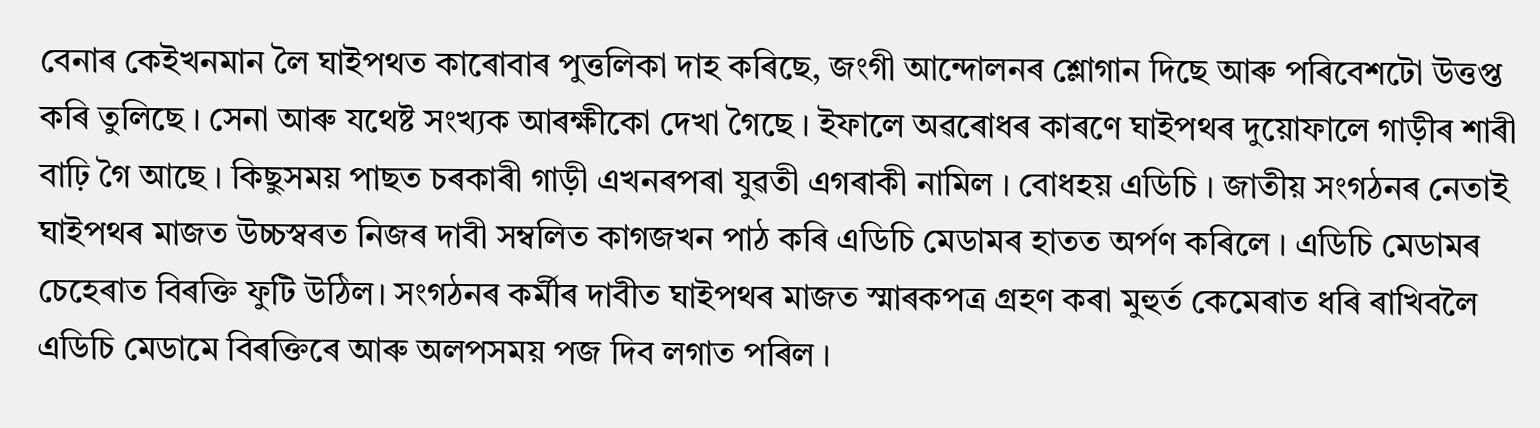বেনাৰ কেইখনমান লৈ ঘাইপথত কাৰোবাৰ পুত্তলিকা দাহ কৰিছে, জংগী আন্দোলনৰ শ্লোগান দিছে আৰু পৰিবেশটো উত্তপ্ত কৰি তুলিছে । সেনা আৰু যথেষ্ট সংখ্যক আৰক্ষীকো দেখা গৈছে । ইফালে অৱৰোধৰ কাৰণে ঘাইপথৰ দুয়োফালে গাড়ীৰ শাৰী বাঢ়ি গৈ আছে । কিছুসময় পাছত চৰকাৰী গাড়ী এখনৰপৰা যুৱতী এগৰাকী নামিল । বোধহয় এডিচি । জাতীয় সংগঠনৰ নেতাই ঘাইপথৰ মাজত উচ্চস্বৰত নিজৰ দাবী সম্বলিত কাগজখন পাঠ কৰি এডিচি মেডামৰ হাতত অৰ্পণ কৰিলে । এডিচি মেডামৰ চেহেৰাত বিৰক্তি ফুটি উঠিল। সংগঠনৰ কৰ্মীৰ দাবীত ঘাইপথৰ মাজত স্মাৰকপত্ৰ গ্ৰহণ কৰা মুহুৰ্ত কেমেৰাত ধৰি ৰাখিবলৈ এডিচি মেডামে বিৰক্তিৰে আৰু অলপসময় পজ দিব লগাত পৰিল ।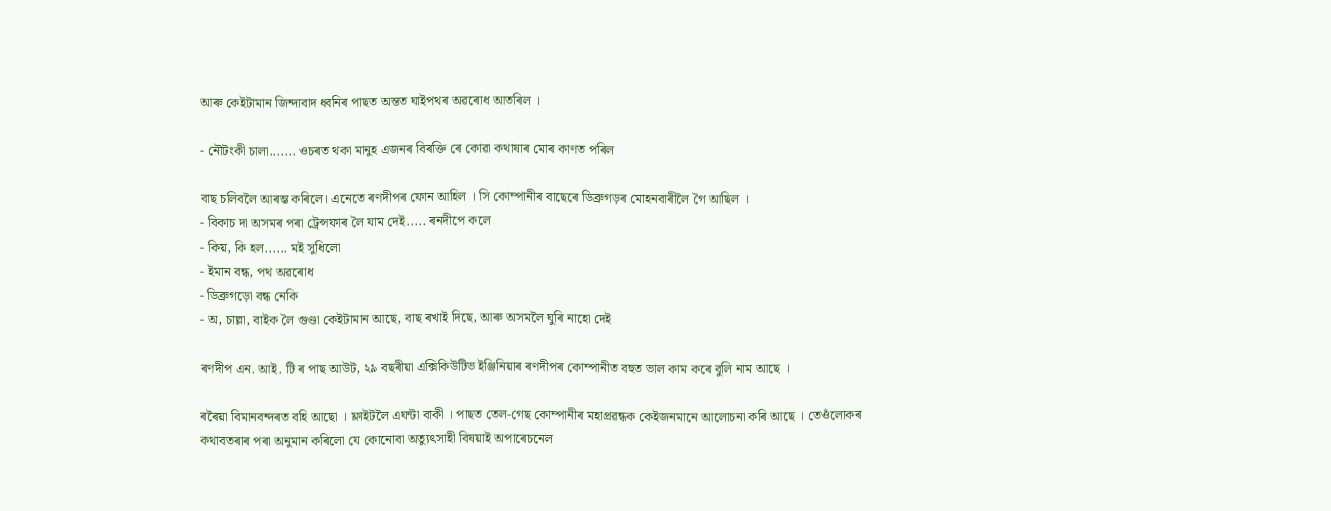আৰু কেইটামান জিন্দাবাদ ধ্বনিৰ পাছত অন্তত ঘাইপথৰ অৱৰোধ আতৰিল ।

- নৌটংকী চালা....... ওচৰত থকা মানুহ এজনৰ বিৰক্তি ৰে কোৱা কথাষাৰ মোৰ কাণত পৰিল

বাছ চলিবলৈ আৰম্ভ কৰিলে। এনেতে ৰণদীপৰ ফোন আহিল । সি কোম্পানীৰ বাছেৰে ডিব্ৰুগড়ৰ মোহনবাৰীলৈ গৈ আছিল ।
- বিকাচ দা অসমৰ পৰা ট্ৰেন্সফাৰ লৈ যাম দেই..... ৰনদীপে কলে
- কিয়, কি হল...... মই সুধিলো
- ইমান বন্ধ, পথ অৱৰোধ
- ডিব্ৰুগড়ো বন্ধ নেকি
- অ, চাল্লা, বাইক লৈ গুণ্ডা কেইটামান আছে, বাছ ৰখাই দিছে, আৰু অসমলৈ ঘুৰি নাহো দেই

ৰণদীপ এন. আই. টি ৰ পাছ আউট, ২৯ বছৰীয়া এক্সিকিউটিভ ইঞ্জিনিয়াৰ ৰণদীপৰ কোম্পানীত বহুত ভাল কাম কৰে বুলি নাম আছে ।

ৰৰৈয়া বিমানবন্দৰত বহি আছো । ফ্লাইটলৈ এঘন্টা বাকী । পাছত তেল-গেছ কোম্পানীৰ মহাপ্ৰৱন্ধক কেইজনমানে আলোচনা কৰি আছে । তেওঁলোকৰ কথাবতৰাৰ পৰা অনুমান কৰিলো যে কোনোবা অত্যুৎসাহী বিষয়াই অপাৰেচনেল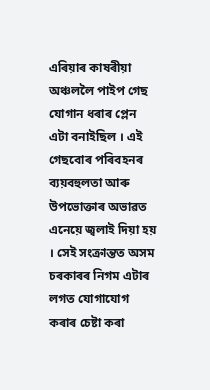এৰিয়াৰ কাষৰীয়া অঞ্চললৈ পাইপ গেছ যোগান ধৰাৰ প্লেন এটা বনাইছিল । এই গেছবোৰ পৰিবহনৰ ব্যয়বহুলতা আৰু উপভোক্তাৰ অভাৱত এনেয়ে জ্বলাই দিয়া হয় । সেই সংক্ৰান্তত অসম চৰকাৰৰ নিগম এটাৰ লগত যোগাযোগ কৰাৰ চেষ্টা কৰা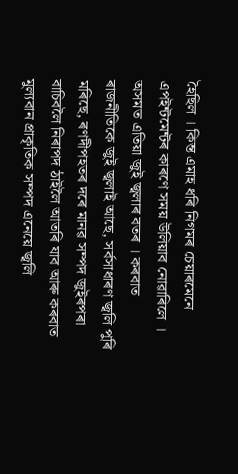হৈছিল । কিন্ত এমাহ ধৰি নিগমৰ চেয়াৰমেনে এপইন্টমেন্টৰ কাৰণে সময় উলিয়াব নোৱাৰিলে ।
অসমত এতিয়া জুই জ্বলাৰ বতৰ । কৰবাত ৰাজনীতিকে জুই জ্বলাই আছে, সৰ্বসাধাৰণ জ্বলি পুৰি মৰিছে, ৰণদীপহতৰ দৰে মানৱ সম্পদ জুইৰপৰা বাচিবলৈ নিৰাপদ ঠাইলৈ আতৰি যাব আৰু কৰবাত মুল্যবান প্ৰাকৃতিক সম্পদ এনেয়ে জ্বলি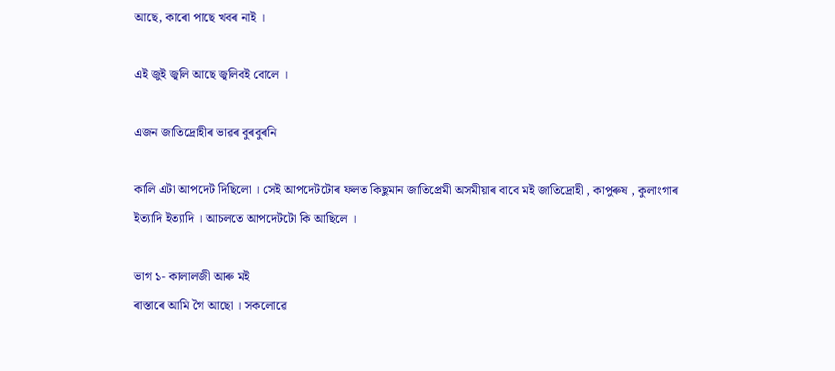আছে, কাৰো পাছে খবৰ নাই ।

এই জুই জ্বলি আছে জ্বলিবই বোলে ।

এজন জাতিদ্ৰোহীৰ ভাৱৰ বুৰবুৰনি

কালি এটা আপদেট দিছিলো । সেই আপদেটটোৰ ফলত কিছুমান জাতিপ্ৰেমী অসমীয়াৰ বাবে মই জাতিদ্ৰোহী , কাপুৰুষ , কুলাংগাৰ ইত্যাদি ইত্যাদি । আচলতে আপদেটটো কি আছিলে ।

ভাগ ১- কালালজী আৰু মই
ৰাস্তাৰে আমি গৈ আছো । সকলোৱে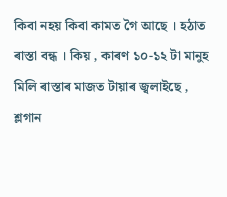কিবা নহয় কিবা কামত গৈ আছে । হঠাত ৰাস্তা বন্ধ । কিয় , কাৰণ ১০-১২ টা মানুহ মিলি ৰাস্তাৰ মাজত টায়াৰ জ্বলাইছে , শ্লগান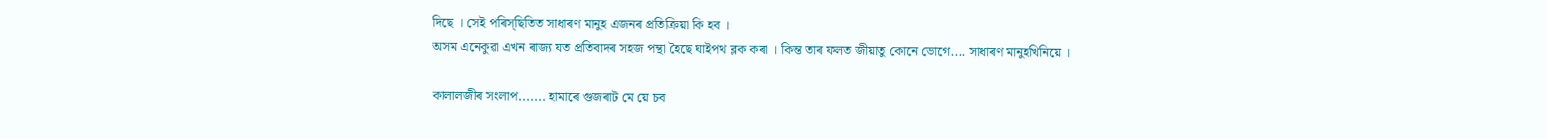দিছে । সেই পৰিস্ছিতিত সাধাৰণ মানুহ এজনৰ প্ৰতিক্ৰিয়া কি হব ।
অসম এনেকুৱা এখন ৰাজ্য যত প্ৰতিবাদৰ সহজ পন্থা হৈছে ঘাইপথ ব্লক কৰা । কিন্ত তাৰ ফলত জীয়াতু কোনে ভোগে.... সাধাৰণ মানুহখিনিয়ে ।

কালালজীৰ সংলাপ....... হামাৰে গুজৰাট মে য়ে চব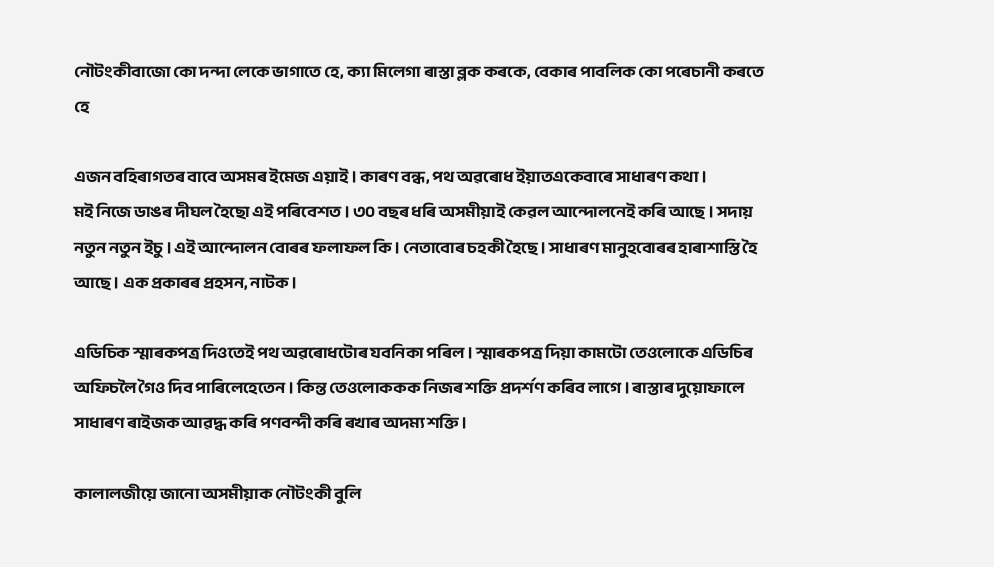নৌটংকীবাজো কো দন্দা লেকে ভাগাতে হে, ক্যা মিলেগা ৰাস্তা ব্লক কৰকে, বেকাৰ পাবলিক কো পৰেচানী কৰতে হে

এজন বহিৰাগতৰ বাবে অসমৰ ইমেজ এয়াই । কাৰণ বন্ধ, পথ অৱৰোধ ইয়াতএকেবাৰে সাধাৰণ কথা ।
মই নিজে ডাঙৰ দীঘল হৈছো এই পৰিবেশত । ৩০ বছৰ ধৰি অসমীয়াই কেৱল আন্দোলনেই কৰি আছে । সদায় নতুন নতুন ইচু । এই আন্দোলন বোৰৰ ফলাফল কি । নেতাবোৰ চহকী হৈছে । সাধাৰণ মানুহবোৰৰ হাৰাশাস্তি হৈ আছে । এক প্ৰকাৰৰ প্ৰহসন, নাটক ।

এডিচিক স্মাৰকপত্ৰ দিওতেই পথ অৱৰোধটোৰ যবনিকা পৰিল । স্মাৰকপত্ৰ দিয়া কামটো তেওলোকে এডিচিৰ অফিচলৈ গৈও দিব পাৰিলেহেতেন । কিন্ত তেওলোককক নিজৰ শক্তি প্ৰদৰ্শণ কৰিব লাগে । ৰাস্তাৰ দুয়োফালে সাধাৰণ ৰাইজক আৱদ্ধ কৰি পণবন্দী কৰি ৰখাৰ অদম্য শক্তি ।

কালালজীয়ে জানো অসমীয়াক নৌটংকী বুলি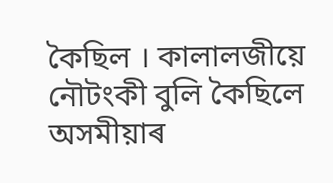কৈছিল । কালালজীয়ে নৌটংকী বুলি কৈছিলে অসমীয়াৰ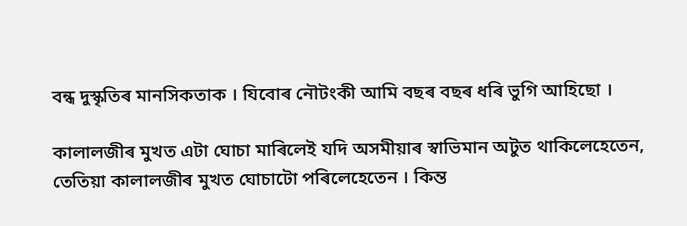বন্ধ দুস্কৃতিৰ মানসিকতাক । যিবোৰ নৌটংকী আমি বছৰ বছৰ ধৰি ভুগি আহিছো ।

কালালজীৰ মুখত এটা ঘোচা মাৰিলেই যদি অসমীয়াৰ স্বাভিমান অটুত থাকিলেহেতেন, তেতিয়া কালালজীৰ মুখত ঘোচাটো পৰিলেহেতেন । কিন্ত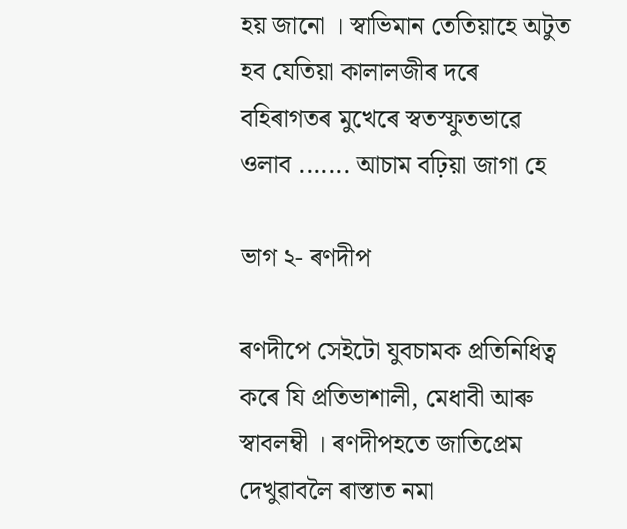হয় জানো । স্বাভিমান তেতিয়াহে অটুত হব যেতিয়া কালালজীৰ দৰে বহিৰাগতৰ মুখেৰে স্বতস্ফুতভাৱে ওলাব ....... আচাম বঢ়িয়া জাগা হে

ভাগ ২- ৰণদীপ

ৰণদীপে সেইটো যুবচামক প্ৰতিনিধিত্ব কৰে যি প্ৰতিভাশালী, মেধাবী আৰু স্বাবলম্বী । ৰণদীপহতে জাতিপ্ৰেম দেখুৱাবলৈ ৰাস্তাত নমা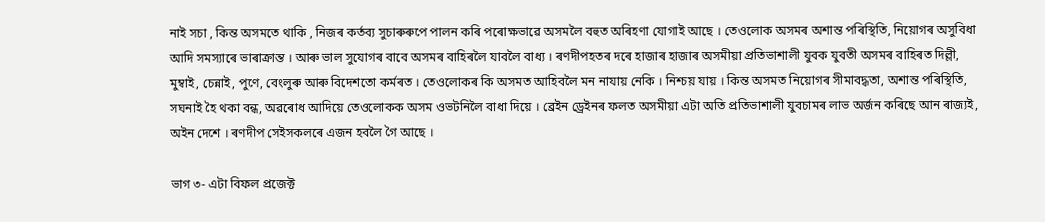নাই সচা , কিন্ত অসমতে থাকি , নিজৰ কৰ্তব্য সুচাৰুৰুপে পালন কৰি পৰোক্ষভাৱে অসমলৈ বহুত অৰিহণা যোগাই আছে । তেওলোক অসমৰ অশান্ত পৰিস্থিতি, নিয়োগৰ অসুবিধা আদি সমস্যাৰে ভাৰাক্ৰান্ত । আৰু ভাল সুযোগৰ বাবে অসমৰ বাহিৰলৈ যাবলৈ বাধ্য । ৰণদীপহতৰ দৰে হাজাৰ হাজাৰ অসমীয়া প্ৰতিভাশালী যুবক যুবতী অসমৰ বাহিৰত দিল্লী, মুম্বাই, চেন্নাই, পুণে, বেংলুৰু আৰু বিদেশতো কৰ্মৰত । তেওলোকৰ কি অসমত আহিবলৈ মন নাযায় নেকি । নিশ্চয় যায় । কিন্ত অসমত নিয়োগৰ সীমাবদ্ধতা, অশান্ত পৰিস্থিতি, সঘনাই হৈ থকা বন্ধ, অৱৰোধ আদিয়ে তেওলোকক অসম ওভটনিলৈ বাধা দিয়ে । ব্ৰেইন ড্ৰেইনৰ ফলত অসমীয়া এটা অতি প্ৰতিভাশালী যুবচামৰ লাভ অৰ্জন কৰিছে আন ৰাজ্যই, অইন দেশে । ৰণদীপ সেইসকলৰে এজন হবলৈ গৈ আছে ।

ভাগ ৩- এটা বিফল প্ৰজেক্ট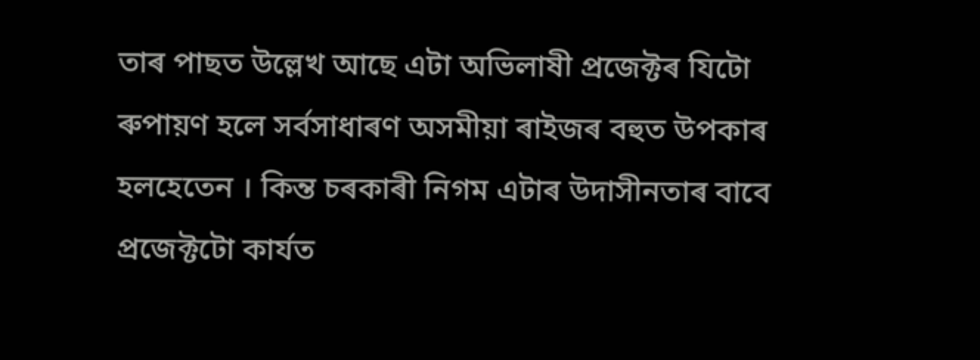তাৰ পাছত উল্লেখ আছে এটা অভিলাষী প্ৰজেক্টৰ যিটো ৰুপায়ণ হলে সৰ্বসাধাৰণ অসমীয়া ৰাইজৰ বহুত উপকাৰ হলহেতেন । কিন্ত চৰকাৰী নিগম এটাৰ উদাসীনতাৰ বাবে প্ৰজেক্টটো কাৰ্যত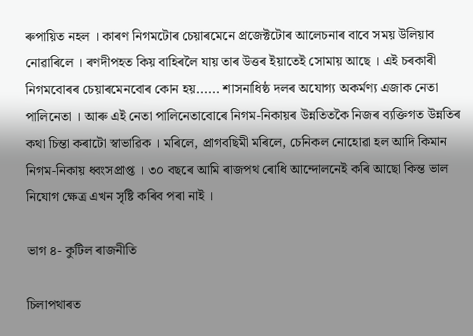ৰুপায়িত নহল । কাৰণ নিগমটোৰ চেয়াৰমেনে প্ৰজেক্টটোৰ আলেচনাৰ বাবে সময় উলিয়াব নোৱাৰিলে । ৰণদীপহত কিয় বাহিৰলৈ যায় তাৰ উত্তৰ ইয়াতেই সোমায় আছে । এই চৰকাৰী নিগমবোৰৰ চেয়াৰমেনবোৰ কোন হয়...... শাসনাধিষ্ঠ দলৰ অযোগ্য অকৰ্মণ্য এজাক নেতা পালিনেতা । আৰু এই নেতা পালিনেতাবোৰে নিগম-নিকায়ৰ উন্নতিতকৈ নিজৰ ব্যক্তিগত উন্নতিৰ কথা চিন্তা কৰাটো স্বাভাৱিক । মৰিলে, প্ৰাগবছিমী মৰিলে, চেনিকল নোহোৱা হল আদি কিমান নিগম-নিকায় ধ্বংসপ্ৰাপ্ত । ৩০ বছৰে আমি ৰাজপথ ৰোধি আন্দোলনেই কৰি আছো কিন্ত ভাল নিযোগ ক্ষেত্ৰ এখন সৃষ্টি কৰিব পৰা নাই ।

ভাগ ৪- কুটিল ৰাজনীতি

চিলাপথাৰত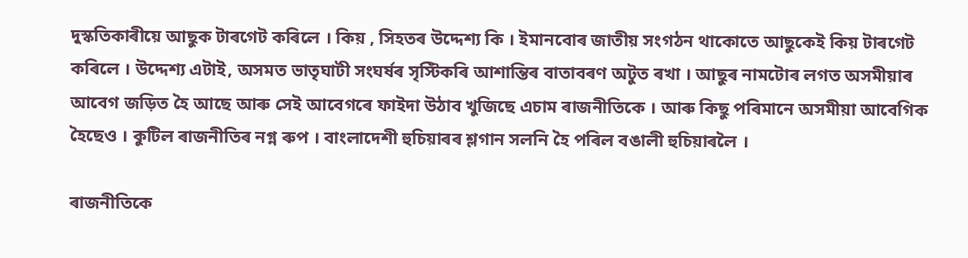দুস্কতিকাৰীয়ে আছুক টাৰগেট কৰিলে । কিয় , সিহতৰ উদ্দেশ্য কি । ইমানবোৰ জাতীয় সংগঠন থাকোতে আছুকেই কিয় টাৰগেট কৰিলে । উদ্দেশ্য এটাই, অসমত ভাতৃঘাটী সংঘৰ্ষৰ সৃস্টিকৰি আশান্তিৰ বাতাবৰণ অটুত ৰখা । আছুৰ নামটোৰ লগত অসমীয়াৰ আবেগ জড়িত হৈ আছে আৰু সেই আবেগৰে ফাইদা উঠাব খুজিছে এচাম ৰাজনীতিকে । আৰু কিছু পৰিমানে অসমীয়া আবেগিক হৈছেও । কুটিল ৰাজনীতিৰ নগ্ন ৰুপ । বাংলাদেশী হুচিয়াৰৰ শ্লগান সলনি হৈ পৰিল বঙালী হুচিয়াৰলৈ ।

ৰাজনীতিকে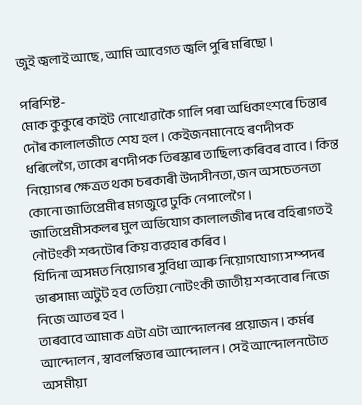জুই জ্বলাই আছে, আমি আবেগত জ্বলি পুৰি মৰিছো ।

পৰিশিষ্ট-
মোক কুকুৰে কাইট নোখোৱাকৈ গালি পৰা অধিকাংশৰে চিন্তাৰ দৌৰ কালালজীতে শেয হল । কেইজনমানেহে ৰণদীপক ধৰিলেগৈ, তাকো ৰণদীপক তিৰস্কাৰ তাছিল্য কৰিবৰ বাবে । কিন্ত নিয়োগৰ ক্ষেত্ৰত থকা চৰকাৰী উদাসীনতা, জন অসচেতনতা কোনো জাতিপ্ৰেমীৰ মগজুৱে ঢুকি নেপালেগৈ ।
জাতিপ্ৰেমীসকলৰ মুল অভিযোগ কালালজীৰ দৰে বহিৰাগতই নৌটংকী শব্দটোৰ কিয় ব্যৱহাৰ কৰিব ।
যিদিনা অসমত নিয়োগৰ সুবিধা আৰু নিয়োগযোগ্য সম্পদৰ ভাৰসাম্য অটুট হব তেতিয়া নোটংকী জাতীয় শব্দবোৰ নিজে নিজে আতৰ হব ।
তাৰবাবে আমাক এটা এটা আন্দোলনৰ প্ৰয়োজন । কৰ্মৰ আন্দোলন , স্বাবলম্বিতাৰ আন্দোলন । সেই আন্দোলনটোত অসমীয়া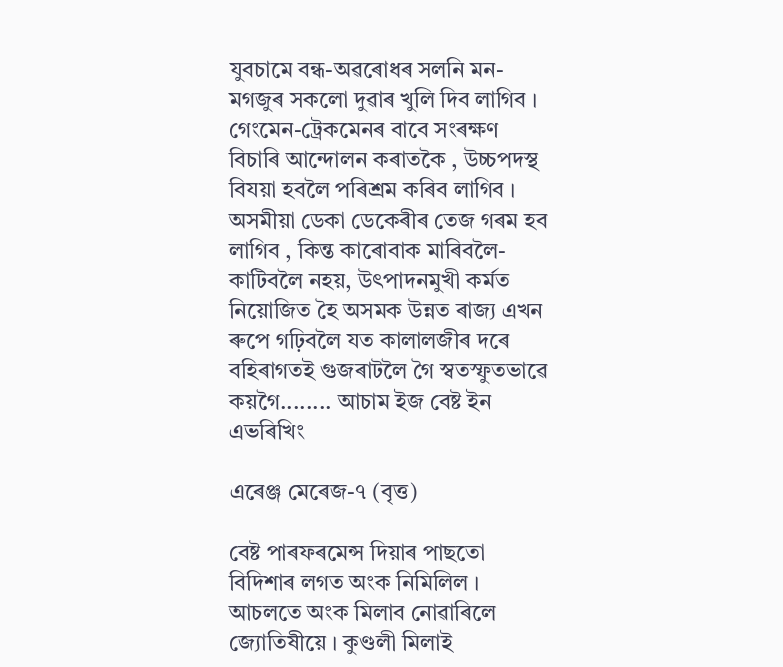যুবচামে বন্ধ-অৱৰোধৰ সলনি মন-মগজুৰ সকলো দুৱাৰ খুলি দিব লাগিব । গেংমেন-ট্ৰেকমেনৰ বাবে সংৰক্ষণ বিচাৰি আন্দোলন কৰাতকৈ , উচ্চপদস্থ বিযয়া হবলৈ পৰিশ্ৰম কৰিব লাগিব । অসমীয়া ডেকা ডেকেৰীৰ তেজ গৰম হব লাগিব , কিন্ত কাৰোবাক মাৰিবলৈ-কাটিবলৈ নহয়, উৎপাদনমুখী কৰ্মত নিয়োজিত হৈ অসমক উন্নত ৰাজ্য এখন ৰুপে গঢ়িবলৈ যত কালালজীৰ দৰে বহিৰাগতই গুজৰাটলৈ গৈ স্বতস্ফুতভাৱে কয়গৈ........ আচাম ইজ বেষ্ট ইন এভৰিখিং

এৰেঞ্জ মেৰেজ-৭ (বৃত্ত)

বেষ্ট পাৰফৰমেন্স দিয়াৰ পাছতো বিদিশাৰ লগত অংক নিমিলিল । আচলতে অংক মিলাব নোৱাৰিলে জ্যোতিষীয়ে । কুণ্ডলী মিলাই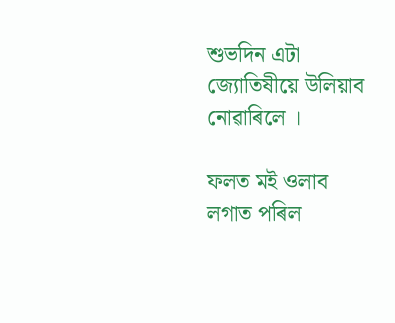শুভদিন এটা জ্যোতিষীয়ে উলিয়াব নোৱাৰিলে ।

ফলত মই ওলাব লগাত পৰিল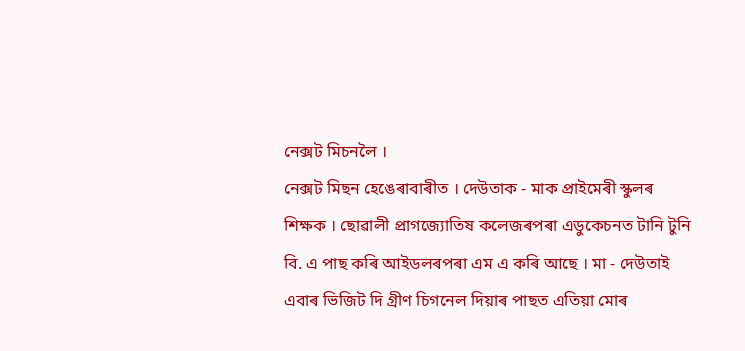নেক্সট মিচনলৈ ।
নেক্সট মিছন হেঙেৰাবাৰীত । দেউতাক - মাক প্ৰাইমেৰী স্কুলৰ শিক্ষক । ছোৱালী প্ৰাগজ্যোতিষ কলেজৰপৰা এডুকেচনত টানি টুনি বি. এ পাছ কৰি আইডলৰপৰা এম এ কৰি আছে । মা - দেউতাই এবাৰ ভিজিট দি গ্ৰীণ চিগনেল দিয়াৰ পাছত এতিয়া মোৰ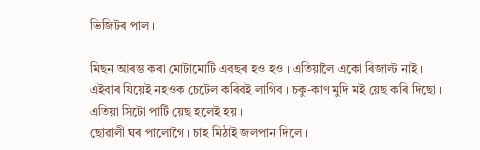ভিজিটৰ পাল ।

মিছন আৰম্ভ কৰা মোটামোটি এবছৰ হও হও । এতিয়ালৈ একো ৰিজাল্ট নাই । এইবাৰ যিয়েই নহওক চেটেল কৰিবই লাগিব । চকু-কাণ মুদি মই য়েছ কৰি দিছো । এতিয়া সিটো পাৰ্টি য়েছ হলেই হয় ।
ছোৱালী ঘৰ পালোগৈ । চাহ মিঠাই জলপান দিলে ।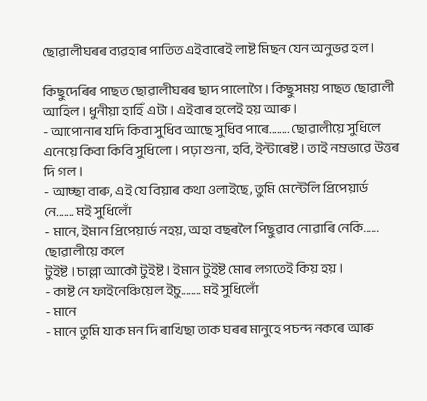ছোৱালীঘৰৰ ব্যৱহাৰ পাতিত এইবাৰেই লাষ্ট মিছন যেন অনুভৱ হল ।

কিছুদেৰিৰ পাছত ছোৱালীঘৰৰ ছাদ পালোগৈ । কিছুসময় পাছত ছোৱালী আহিল। ধুনীয়া হাহিঁ এটা । এইবাৰ হলেই হয় আৰু ।
- আপোনাৰ যদি কিবা সুধিব আছে সুধিব পাৰে........ ছোৱালীয়ে সুধিলে
এনেয়ে কিবা কিবি সুধিলো । পঢ়া শুনা, হবি, ইন্টাৰেষ্ট । তাই নম্ৰভাৱে উত্তৰ দি গল ।
- আচ্ছা বাৰু, এই যে বিয়াৰ কথা ওলাইছে, তুমি মেন্টেলি প্ৰিপেয়াৰ্ড নে....... মই সুধিলোঁ
- মানে, ইমান প্ৰিপেয়াৰ্ড নহয়, অহা বছৰলৈ পিছুৱাব নোৱাৰি নেকি...... ছোৱালীয়ে কলে
টুইষ্ট । চাল্লা আকৌ টুইষ্ট । ইমান টুইষ্ট মোৰ লগতেই কিয় হয়।
- কাষ্ট নে ফাইনেঞ্চিয়েল ইচু........ মই সুধিলোঁ
- মানে
- মানে তুমি যাক মন দি ৰাখিছা তাক ঘৰৰ মানুহে পচন্দ নকৰে আৰু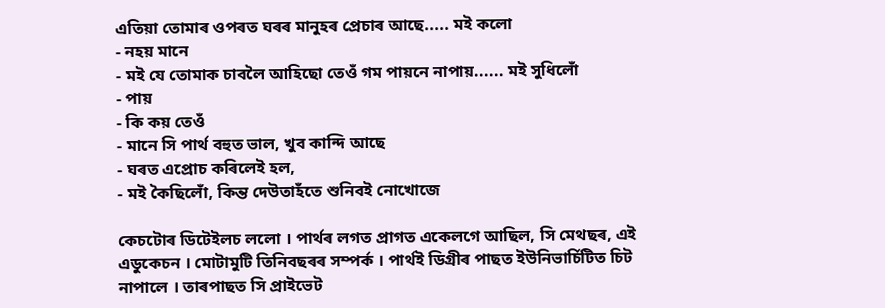এতিয়া তোমাৰ ওপৰত ঘৰৰ মানুহৰ প্ৰেচাৰ আছে..... মই কলো
- নহয় মানে
- মই যে তোমাক চাবলৈ আহিছো তেওঁ গম পায়নে নাপায়...... মই সুধিলোঁ
- পায়
- কি কয় তেওঁ
- মানে সি পাৰ্থ বহুত ভাল, খুব কান্দি আছে
- ঘৰত এপ্ৰোচ কৰিলেই হল,
- মই কৈছিলোঁ, কিন্ত দেউতাহঁতে শুনিবই নোখোজে

কেচটোৰ ডিটেইলচ ললো । পাৰ্থৰ লগত প্ৰাগত একেলগে আছিল, সি মেথছৰ, এই এডুকেচন । মোটামুটি তিনিবছৰৰ সম্পৰ্ক । পাৰ্থই ডিগ্ৰীৰ পাছত ইউনিভাৰ্চিটিত চিট নাপালে । তাৰপাছত সি প্ৰাইভেট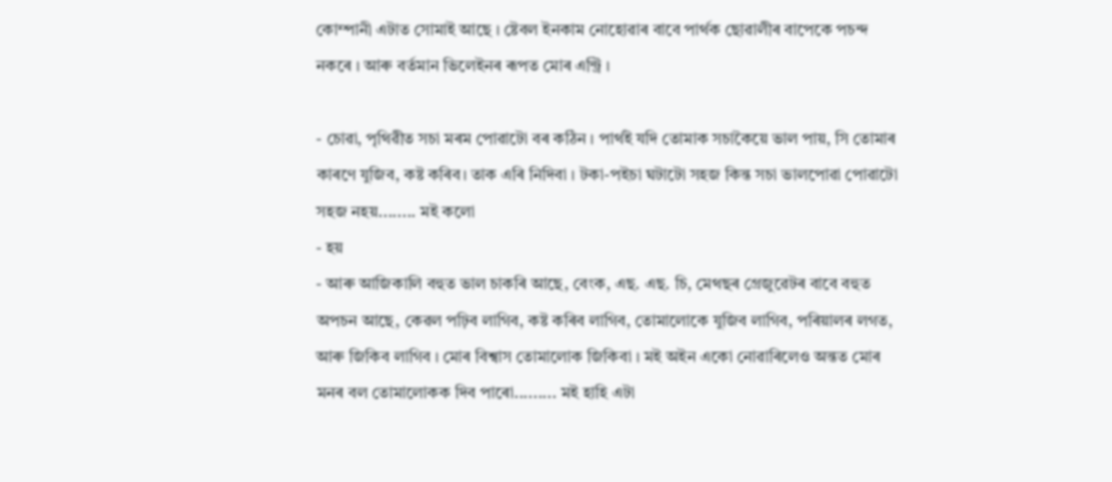কোম্পানী এটাত সোমাই আছে । ষ্টেবল ইনকাম নোহোৱাৰ বাবে পাৰ্থক ছোৱালীৰ বাপেকে পচন্দ নকৰে । আৰু বৰ্তমান ভিলেইনৰ ৰূপত মোৰ এন্ট্ৰি ।

- চোৱা, পৃথিৱীত সচা মৰম পোৱাটো বৰ কঠিন । পাৰ্থই যদি তোমাক সচাকৈয়ে ভাল পায়, সি তোমাৰ কাৰণে যুজিব, কষ্ট কৰিব। তাক এৰি নিদিবা । টকা-পইচা ঘটাটো সহজ কিন্ত সচা ভালপোৱা পোৱাটো সহজ নহয়........ মই কলো
- হয়
- আৰু আজিকালি বহুত ভাল চাকৰি আছে, বেংক, এছ. এছ. চি, মেথছৰ গ্ৰেজুৱেটৰ বাবে বহুত অপচন আছে, কেৱল পঢ়িব লাগিব, কষ্ট কৰিব লাগিব, তোমালোকে যুজিব লাগিব, পৰিয়ালৰ লগত, আৰু জিকিব লাগিব । মোৰ বিশ্বাস তোমালোক জিকিবা । মই অইন একো নোৱাৰিলেও অন্তত মোৰ মনৰ বল তোমালোকক দিব পাৰো......... মই হাহি এটা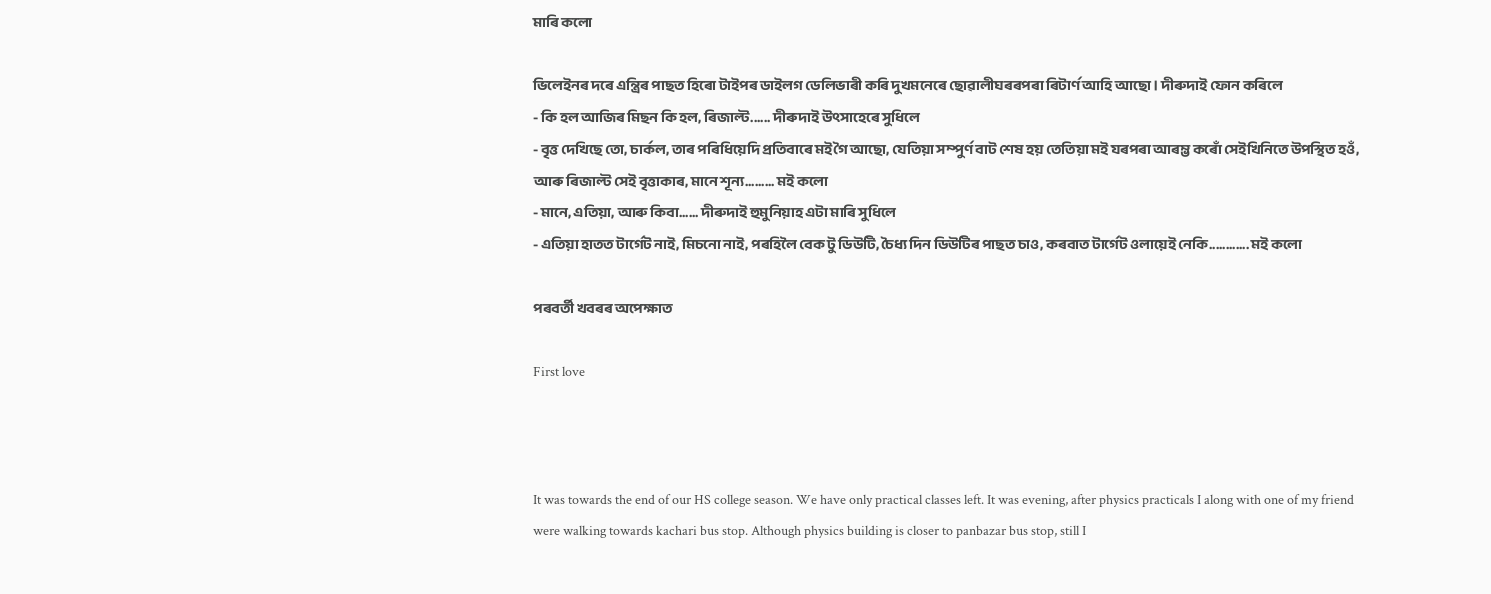মাৰি কলো

ভিলেইনৰ দৰে এন্ত্ৰিৰ পাছত হিৰো টাইপৰ ডাইলগ ডেলিভাৰী কৰি দুখমনেৰে ছোৱালীঘৰৰপৰা ৰিটাৰ্ণ আহি আছো । দীৰুদাই ফোন কৰিলে
- কি হল আজিৰ মিছন কি হল, ৰিজাল্ট...... দীৰুদাই উৎসাহেৰে সুধিলে
- বৃত্ত দেখিছে তো, চাৰ্কল, তাৰ পৰিধিয়েদি প্ৰতিবাৰে মই গৈ আছো, যেতিয়া সম্পুৰ্ণ বাট শেষ হয় তেতিয়া মই যৰপৰা আৰম্ভ কৰোঁ সেইখিনিতে উপস্থিত হওঁ, আৰু ৰিজাল্ট সেই বৃত্তাকাৰ, মানে শূন্য......... মই কলো
- মানে, এতিয়া, আৰু কিবা...... দীৰুদাই হুমুনিয়াহ এটা মাৰি সুধিলে
- এতিয়া হাতত টাৰ্গেট নাই, মিচনো নাই, পৰহিলৈ বেক টু ডিউটি, চৈধ্য দিন ডিউটিৰ পাছত চাও, কৰবাত টাৰ্গেট ওলায়েই নেকি............ মই কলো

পৰবৰ্তী খবৰৰ অপেক্ষাত

First love



It was towards the end of our HS college season. We have only practical classes left. It was evening, after physics practicals I along with one of my friend were walking towards kachari bus stop. Although physics building is closer to panbazar bus stop, still I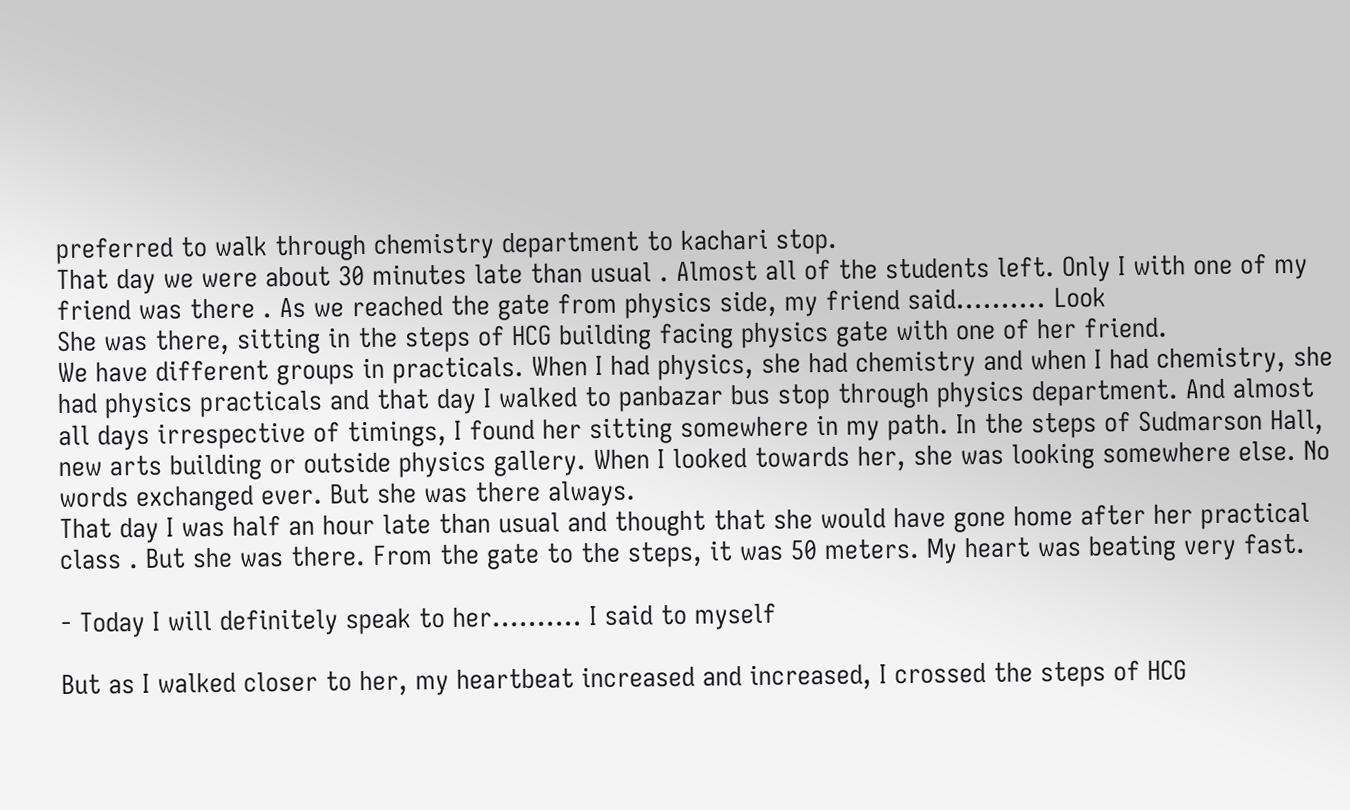preferred to walk through chemistry department to kachari stop.
That day we were about 30 minutes late than usual . Almost all of the students left. Only I with one of my friend was there . As we reached the gate from physics side, my friend said.......... Look
She was there, sitting in the steps of HCG building facing physics gate with one of her friend.
We have different groups in practicals. When I had physics, she had chemistry and when I had chemistry, she had physics practicals and that day I walked to panbazar bus stop through physics department. And almost all days irrespective of timings, I found her sitting somewhere in my path. In the steps of Sudmarson Hall, new arts building or outside physics gallery. When I looked towards her, she was looking somewhere else. No words exchanged ever. But she was there always.
That day I was half an hour late than usual and thought that she would have gone home after her practical class . But she was there. From the gate to the steps, it was 50 meters. My heart was beating very fast.

- Today I will definitely speak to her.......... I said to myself

But as I walked closer to her, my heartbeat increased and increased, I crossed the steps of HCG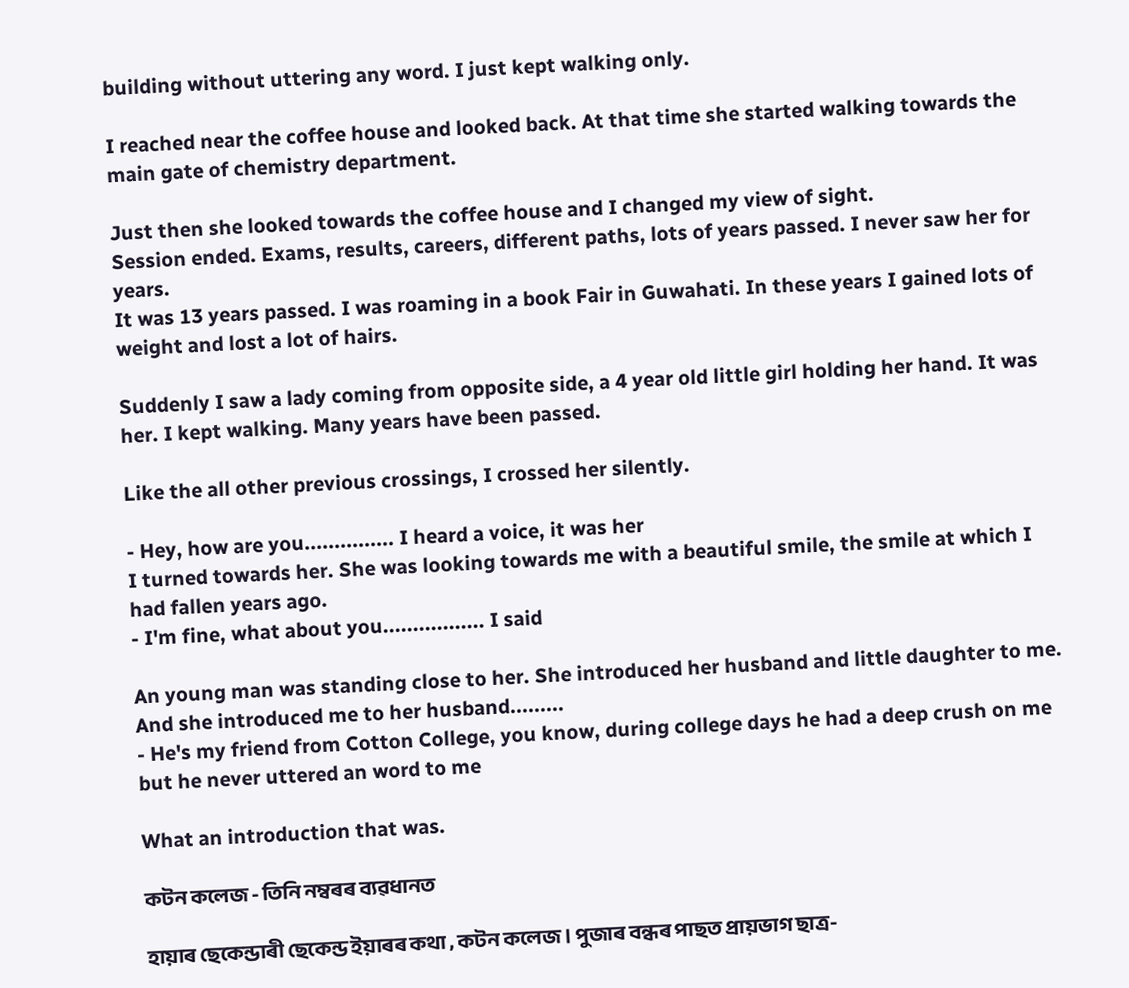building without uttering any word. I just kept walking only.

I reached near the coffee house and looked back. At that time she started walking towards the main gate of chemistry department.

Just then she looked towards the coffee house and I changed my view of sight.
Session ended. Exams, results, careers, different paths, lots of years passed. I never saw her for years.
It was 13 years passed. I was roaming in a book Fair in Guwahati. In these years I gained lots of weight and lost a lot of hairs.

Suddenly I saw a lady coming from opposite side, a 4 year old little girl holding her hand. It was her. I kept walking. Many years have been passed.

Like the all other previous crossings, I crossed her silently.

- Hey, how are you............... I heard a voice, it was her
I turned towards her. She was looking towards me with a beautiful smile, the smile at which I had fallen years ago.
- I'm fine, what about you................. I said

An young man was standing close to her. She introduced her husband and little daughter to me.
And she introduced me to her husband.........
- He's my friend from Cotton College, you know, during college days he had a deep crush on me but he never uttered an word to me

What an introduction that was.

কটন কলেজ - তিনি নম্বৰৰ ব্যৱধানত

হায়াৰ ছেকেন্ডাৰী ছেকেন্ড ইয়াৰৰ কথা , কটন কলেজ । পুজাৰ বন্ধৰ পাছত প্ৰায়ভাগ ছাত্ৰ-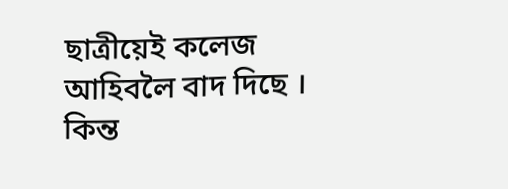ছাত্ৰীয়েই কলেজ আহিবলৈ বাদ দিছে । কিন্ত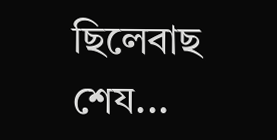ছিলেবাছ শেয...